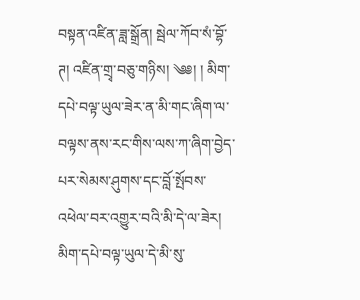བསྟན་འཛིན་ཟླ་སྒྲོན། སྦེལ་ཀོབ་སཾ་བྷོ་ཊ། འཛིན་གྲྭ་བཅུ་གཉིས། ༄༅། ། མིག་དཔེ་བལྟ་ཡུལ་ཟེར་ན་མི་གང་ཞིག་ལ་བལྟས་ནས་རང་གིས་ལས་ཀ་ཞིག་བྱེད་པར་སེམས་ཤུགས་དང་བློ་སྤོབས་འཕེལ་བར་འགྱུར་བའི་མི་དེ་ལ་ཟེར།  མིག་དཔེ་བལྟ་ཡུལ་དེ་མི་སུ་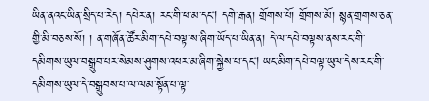ཡིན་ནའང་ཡིན་སྲིད་པ་རེད། དཔེར་ན། རང་གི་ཕ་མ་དང། དགེ་རྒན། གྲོགས་པོ། གྲོགས་མོ། སྙན་གྲགས་ཅན་གྱི་མི་བཅས་སོ། ། ན་གཞོན་ཚོར་མིག་དཔེ་བལྟ་ས་ཞིག་ཡོད་པ་ཡིན་ན། དེ་ལ་དཔེ་བལྟས་ནས་རང་གི་དམིགས་ཡུལ་བསྒྲུབ་པར་སེམས་ཤུགས་འཕར་མ་ཞིག་སྐྱེས་པ་དང། ཡང་མིག་དཔེ་བལྟ་ཡུལ་དེས་རང་གི་དམིགས་ཡུལ་དེ་བསྒྲུབས་པ་ལ་ལམ་སྟོན་པ་ལྟ་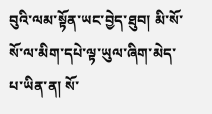བུའི་ལམ་སྟོན་ཡང་བྱེད་ཐུབ། མི་སོ་སོ་ལ་མིག་དཔེ་ལྟ་ཡུལ་ཞིག་མེད་པ་ཡིན་ན། སོ་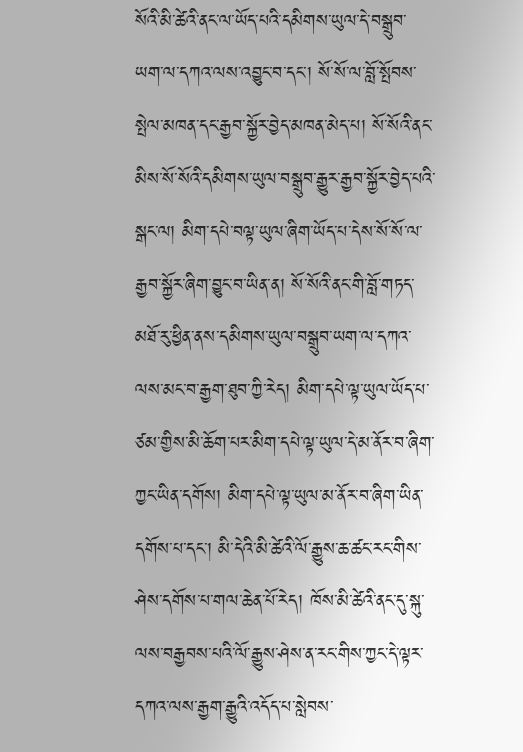སོའི་མི་ཚེའི་ནང་ལ་ཡོད་པའི་དམིགས་ཡུལ་དེ་བསྒྲུབ་ཡག་ལ་དཀའ་ལས་འབྱུང་བ་དང་། སོ་སོ་ལ་བློ་སྤོབས་སྤེལ་མཁན་དང་རྒྱབ་སྐྱོར་བྱེད་མཁན་མེད་པ། སོ་སོའི་ནང་མིས་སོ་སོའི་དམིགས་ཡུལ་བསྒྲུབ་རྒྱུར་རྒྱབ་སྐྱོར་བྱེད་པའི་སྒང་ལ། མིག་དཔེ་བལྟ་ཡུལ་ཞིག་ཡོད་པ་དེས་སོ་སོ་ལ་རྒྱབ་སྐྱོར་ཞིག་བྱུང་བ་ཡིན་ན། སོ་སོའི་ནང་གི་བློ་གཏད་མཐོ་རུ་ཕྱིན་ནས་དམིགས་ཡུལ་བསྒྲུབ་ཡག་ལ་དཀའ་ལས་མང་བ་རྒྱག་ཐུབ་ཀྱི་རེད། མིག་དཔེ་ལྟ་ཡུལ་ཡོད་པ་ཙམ་གྱིས་མི་ཆོག་པར་མིག་དཔེ་ལྟ་ཡུལ་དེ་མ་ནོར་བ་ཞིག་ཀྱང་ཡིན་དགོས། མིག་དཔེ་ལྟ་ཡུལ་མ་ནོར་བ་ཞིག་ཡིན་དགོས་པ་དང་། མི་དེའི་མི་ཚེའི་ལོ་རྒྱུས་ཆ་ཚང་རང་གིས་ཤེས་དགོས་པ་གལ་ཆེན་པོ་རེད། ཁོས་མི་ཚེའི་ནང་དུ་སྐུ་ལས་བརྒྱབས་པའི་ལོ་རྒྱུས་ཤེས་ན་རང་གིས་ཀྱང་དེ་ལྟར་དཀའ་ལས་རྒྱག་རྒྱུའི་འདོད་པ་སླེབས་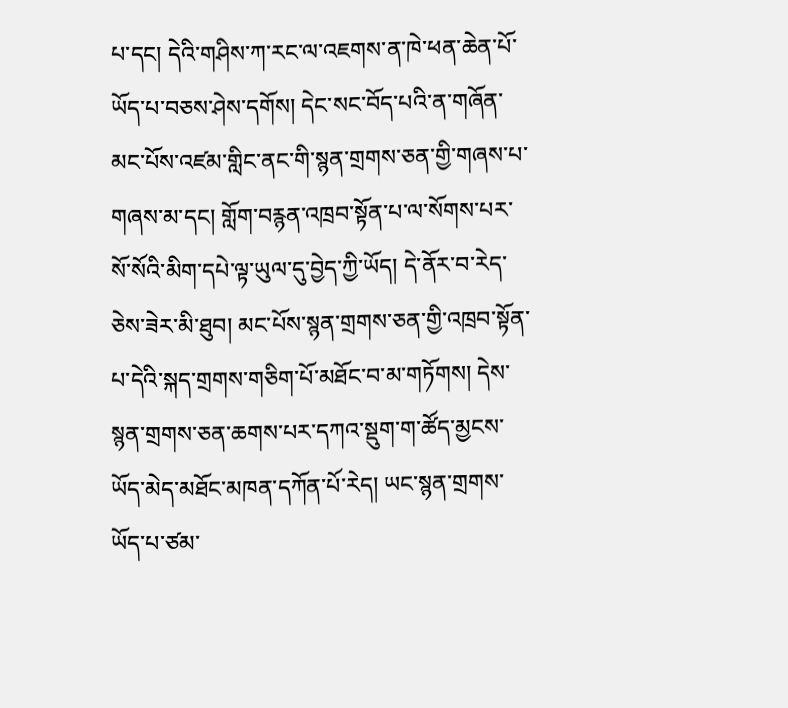པ་དང། དེའི་གཤིས་ཀ་རང་ལ་འཇགས་ན་ཁེ་ཕན་ཆེན་པོ་ཡོད་པ་བཅས་ཤེས་དགོས། དེང་སང་བོད་པའི་ན་གཞོན་མང་པོས་འཛམ་གླིང་ནང་གི་སྙན་གྲགས་ཅན་གྱི་གཞས་པ་གཞས་མ་དང། གློག་བརྙན་འཁྲབ་སྟོན་པ་ལ་སོགས་པར་སོ་སོའི་མིག་དཔེ་ལྟ་ཡུལ་དུ་བྱེད་ཀྱི་ཡོད། དེ་ནོར་བ་རེད་ཅེས་ཟེར་མི་ཐུབ། མང་པོས་སྙན་གྲགས་ཅན་གྱི་འཁྲབ་སྟོན་པ་དེའི་སྐད་གྲགས་གཅིག་པོ་མཐོང་བ་མ་གཏོགས། དེས་སྙན་གྲགས་ཅན་ཆགས་པར་དཀའ་སྡུག་ག་ཚོད་མྱངས་ཡོད་མེད་མཐོང་མཁན་དཀོན་པོ་རེད། ཡང་སྙན་གྲགས་ཡོད་པ་ཙམ་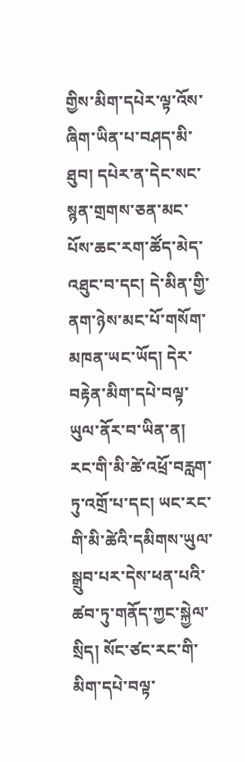གྱིས་མིག་དཔེར་ལྟ་འོས་ཞིག་ཡིན་པ་བཤད་མི་ཐུབ། དཔེར་ན་དེང་སང་སྙན་གྲགས་ཅན་མང་པོས་ཆང་རག་ཚོད་མེད་འཐུང་བ་དང། དེ་མིན་གྱི་ནག་ཉེས་མང་པོ་གསོག་མཁན་ཡང་ཡོད། དེར་བརྟེན་མིག་དཔེ་བལྟ་ཡུལ་ནོར་བ་ཡིན་ན། རང་གི་མི་ཚེ་འཕྲོ་བརླག་ཏུ་འགྲོ་པ་དང། ཡང་རང་གི་མི་ཚེའི་དམིགས་ཡུལ་སྒྲུབ་པར་དེས་ཕན་པའི་ཚབ་ཏུ་གནོད་ཀྱང་སྐྱེལ་སྲིད། སོང་ཙང་རང་གི་མིག་དཔེ་བལྟ་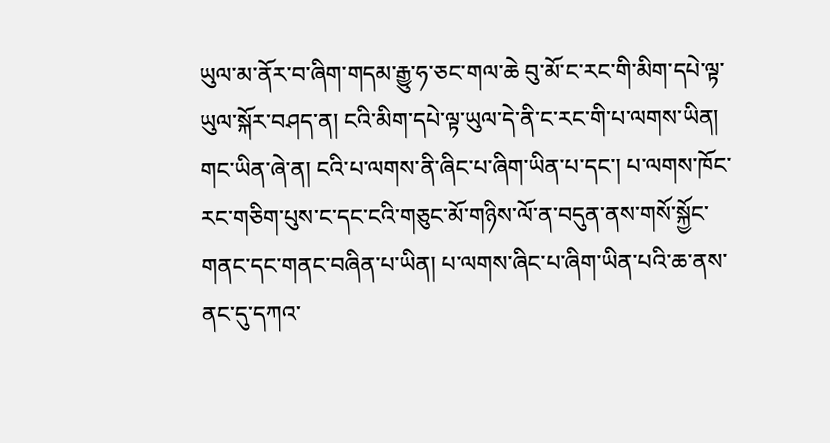ཡུལ་མ་ནོར་བ་ཞིག་གདམ་རྒྱུ་ཧ་ཅང་གལ་ཆེ བུ་མོ་ང་རང་གི་མིག་དཔེ་ལྟ་ཡུལ་སྐོར་བཤད་ན། ངའི་མིག་དཔེ་ལྟ་ཡུལ་དེ་ནི་ང་རང་གི་པ་ལགས་ཡིན། གང་ཡིན་ཞེ་ན། ངའི་པ་ལགས་ནི་ཞིང་པ་ཞིག་ཡིན་པ་དང་། པ་ལགས་ཁོང་རང་གཅིག་པུས་ང་དང་ངའི་གཅུང་མོ་གཉིས་ལོ་ན་བདུན་ནས་གསོ་སྐྱོང་གནང་དང་གནང་བཞིན་པ་ཡིན། པ་ལགས་ཞིང་པ་ཞིག་ཡིན་པའི་ཆ་ནས་ནང་དུ་དཀའ་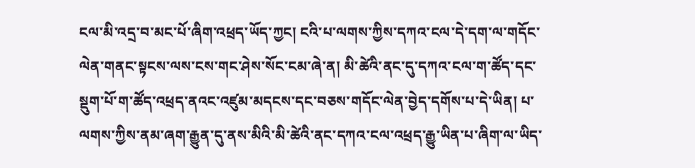ངལ་མི་འདྲ་བ་མང་པོ་ཞིག་འཕྲད་ཡོད་ཀྱང། ངའི་པ་ལགས་ཀྱིས་དཀའ་ངལ་དེ་དག་ལ་གདོང་ལེན་གནང་སྟངས་ལས་ངས་གང་ཤེས་སོང་ངམ་ཞེ་ན། མི་ཚེའི་ནང་དུ་དཀའ་ངལ་ག་ཚོད་དང་སྡུག་པོ་ག་ཚོད་འཕྲད་ནའང་འཛུམ་མདངས་དང་བཅས་གདོང་ལེན་བྱེད་དགོས་པ་དེ་ཡིན། པ་ལགས་ཀྱིས་ནམ་ཞག་རྒྱུན་དུ་ནས་མིའི་མི་ཚེའི་ནང་དཀའ་ངལ་འཕྲད་རྒྱུ་ཡིན་པ་ཞིག་ལ་ཡིད་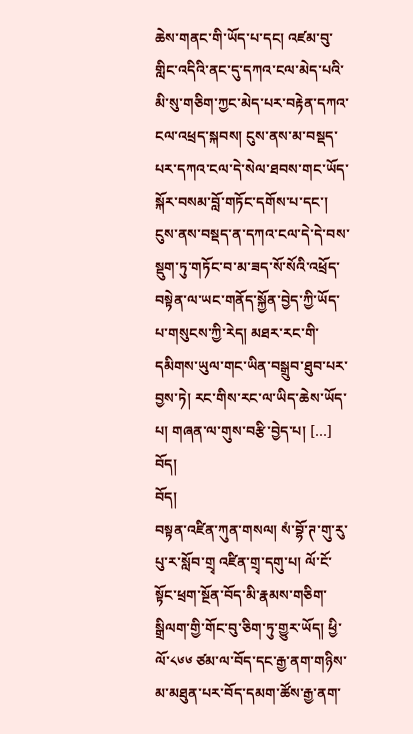ཆེས་གནང་གི་ཡོད་པ་དང། འཛམ་བུ་གླིང་འདིའི་ནང་དུ་དཀའ་ངལ་མེད་པའི་མི་སུ་གཅིག་ཀྱང་མེད་པར་བརྟེན་དཀའ་ངལ་འཕྲད་སྐབས། ངུས་ནས་མ་བསྡད་པར་དཀའ་ངལ་དེ་སེལ་ཐབས་གང་ཡོད་སྐོར་བསམ་བློ་གཏོང་དགོས་པ་དང་། ངུས་ནས་བསྡད་ན་དཀའ་ངལ་དེ་དེ་བས་སྡུག་ཏུ་གཏོང་བ་མ་ཟད་སོ་སོའི་འཕྲོད་བསྟེན་ལ་ཡང་གནོད་སྐྱོན་བྱེད་ཀྱི་ཡོད་པ་གསུངས་ཀྱི་རེད། མཐར་རང་གི་དམིགས་ཡུལ་གང་ཡིན་བསྒྲུབ་ཐུབ་པར་བྱས་ཏེ། རང་གིས་རང་ལ་ཡིད་ཆེས་ཡོད་པ། གཞན་ལ་གུས་བརྩི་བྱེད་པ། […]
བོད།
བོད།
བསྟན་འཛིན་ཀུན་གསལ། སཾ་བྷོ་ཊ་གུ་རུ་པུ་ར་སློབ་གྲྭ འཛིན་གྲྭ་དགུ་པ། ལོ་ངོ་སྟོང་ཕྲག་སྔོན་བོད་མི་རྣམས་གཅིག་སྒྲིལག་གྱི་གོང་བུ་ཅིག་ཏུ་གྱུར་ཡོད། ཕྱི་ལོ་༨༦༦ ཙམ་ལ་བོད་དང་རྒྱ་ནག་གཉིས་མ་མཐུན་པར་བོད་དམག་ཚོས་རྒྱ་ནག་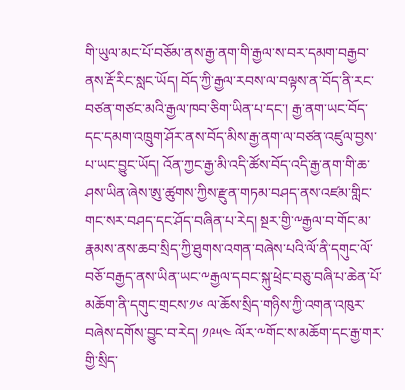གི་ཡུལ་མང་པོ་བཅོམ་ནས་རྒྱ་ནག་གི་རྒྱལ་ས་བར་དམག་བརྒྱབ་ནས་རྡོ་རིང་སླང་ཡོད། བོད་ཀྱི་རྒྱལ་རབས་ལ་བལྟས་ན་བོད་ནི་རང་བཙན་གཙང་མའི་རྒྱལ་ཁབ་ཅིག་ཡིན་པ་དང་། རྒྱ་ནག་ཡང་བོད་དང་དམག་འཁྲུག་ཤོར་ནས་བོད་མིས་རྒྱ་ནག་ལ་བཙན་འཛུལ་བྱས་པ་ཡང་བྱུང་ཡོད། འོན་ཀྱང་རྒྱ་མི་འདི་ཚོས་བོད་འདི་རྒྱ་ནག་གི་ཆ་ཤས་ཡིན་ཞེས་ཨུ་ཚུགས་ཀྱིས་རྫུན་གཏམ་བཤད་ནས་འཛམ་གླིང་གང་སར་བཤད་དང་ཤོད་བཞིན་པ་རེད། སྔར་གྱི་༸རྒྱལ་བ་གོང་མ་རྣམས་ནས་ཆབ་སྲིད་ཀྱི་ཐུགས་འགན་བཞེས་པའི་ལོ་ནི་དགུང་ལོ་བཅོ་བརྒྱད་ནས་ཡིན་ཡང་༸རྒྱལ་དབང་སྐུ་ཕྲེང་བཅུ་བཞི་པ་ཆེན་པོ་མཆོག་ནི་དགུང་གྲངས་༡༦ ལ་ཆོས་སྲིད་གཉིས་ཀྱི་འགན་འཁུར་བཞེས་དགོས་བྱུང་བ་རེད། ༡༩༥༤ ལོར་༸གོང་ས་མཆོག་དང་རྒྱ་གར་གྱི་སྲིད་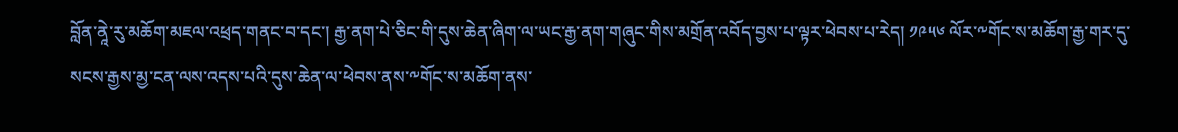བློན་ནཱེ་རུ་མཆོག་མཇལ་འཕྲད་གནང་བ་དང་། རྒྱ་ནག་པེ་ཅིང་གི་དུས་ཆེན་ཞིག་ལ་ཡང་རྒྱ་ནག་གཞུང་གིས་མགྲོན་འབོད་བྱས་པ་ལྟར་ཕེབས་པ་རེད། ༡༩༥༦ ལོར་༸གོང་ས་མཆོག་རྒྱ་གར་དུ་སངས་རྒྱས་མྱ་ངན་ལས་འདས་པའི་དུས་ཆེན་ལ་ཕེབས་ནས་༸གོང་ས་མཆོག་ནས་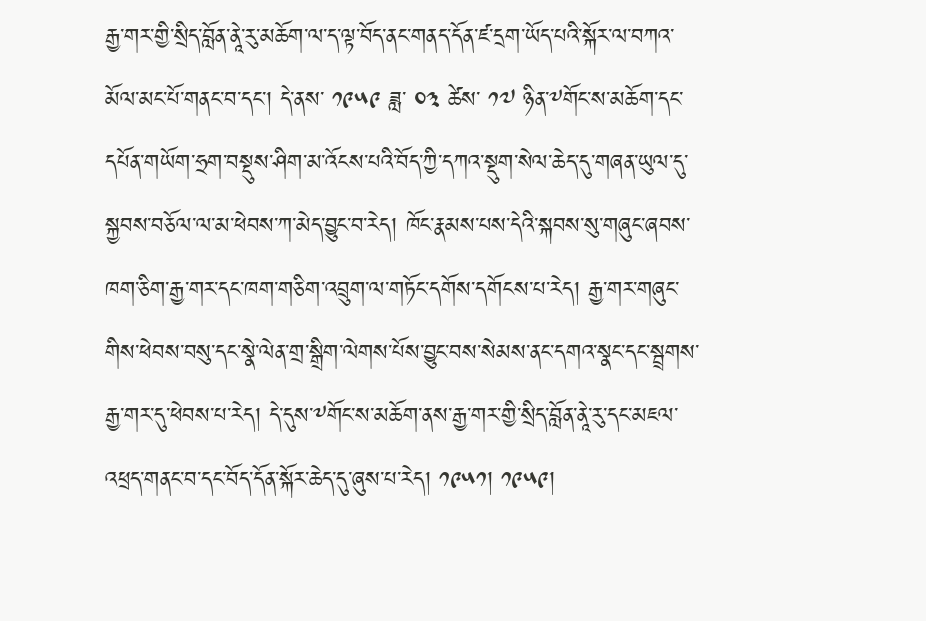རྒྱ་གར་གྱི་སྲིད་བློན་ནཱེ་རུ་མཆོག་ལ་ད་ལྟ་བོད་ནང་གནད་དོན་ཛ་དྲག་ཡོད་པའི་སྐོར་ལ་བཀའ་མོལ་མང་པོ་གནང་བ་དང་། དེ་ནས་ ༡༩༥༩ ཟླ་ ༠༣ ཚེས་ ༡༧ ཉིན་༸གོང་ས་མཆོག་དང་དཔོན་གཡོག་ཧྲག་བསྡུས་ཤིག་མ་འོངས་པའི་བོད་ཀྱི་དཀའ་སྡུག་སེལ་ཆེད་དུ་གཞན་ཡུལ་དུ་སྐྱབས་བཅོལ་ལ་མ་ཕེབས་ཀ་མེད་བྱུང་བ་རེད། ཁོང་རྣམས་པས་དེའི་སྐབས་སུ་གཞུང་ཞབས་ཁག་ཅིག་རྒྱ་གར་དང་ཁག་གཅིག་འབྲུག་ལ་གཏོང་དགོས་དགོངས་པ་རེད། རྒྱ་གར་གཞུང་གིས་ཕེབས་བསུ་དང་སྣེ་ལེན་གྲ་སྒྲིག་ལེགས་པོས་བྱུང་བས་སེམས་ནང་དགའ་སྣང་དང་སྦྲགས་རྒྱ་གར་དུ་ཕེབས་པ་རེད། དེ་དུས་༸གོང་ས་མཆོག་ནས་རྒྱ་གར་གྱི་སྲིད་བློན་ནཱེ་རུ་དང་མཇལ་འཕྲད་གནང་བ་དང་བོད་དོན་སྐོར་ཆེད་དུ་ཞུས་པ་རེད། ༡༩༥༡། ༡༩༥༩།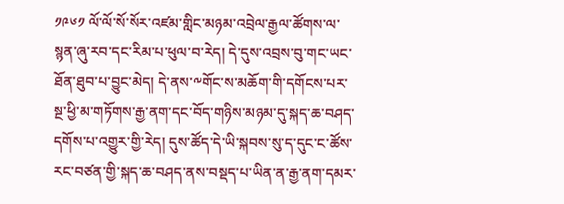༡༩༦༡ ལོ་ལོ་སོ་སོར་འཛམ་གླིང་མཉམ་འབྲེལ་རྒྱལ་ཚོགས་ལ་སྙན་ཞུ་རབ་དང་རིམ་པ་ཕུལ་བ་རེད། དེ་དུས་འབྲས་བུ་གང་ཡང་ཐོན་ཐུབ་པ་བྱུང་མེད། དེ་ནས་༸གོང་ས་མཆོག་གི་དགོངས་པར་སྔ་ཕྱི་མ་གཏོགས་རྒྱ་ནག་དང་བོད་གཉིས་མཉམ་དུ་སྐད་ཆ་བཤད་དགོས་པ་འགྱུར་གྱི་རེད། དུས་ཚོད་དེ་ཡི་སྐབས་སུ་ད་དུང་ང་ཚོས་རང་བཙན་གྱི་སྐད་ཆ་བཤད་ནས་བསྡད་པ་ཡིན་ན་རྒྱ་ནག་དམར་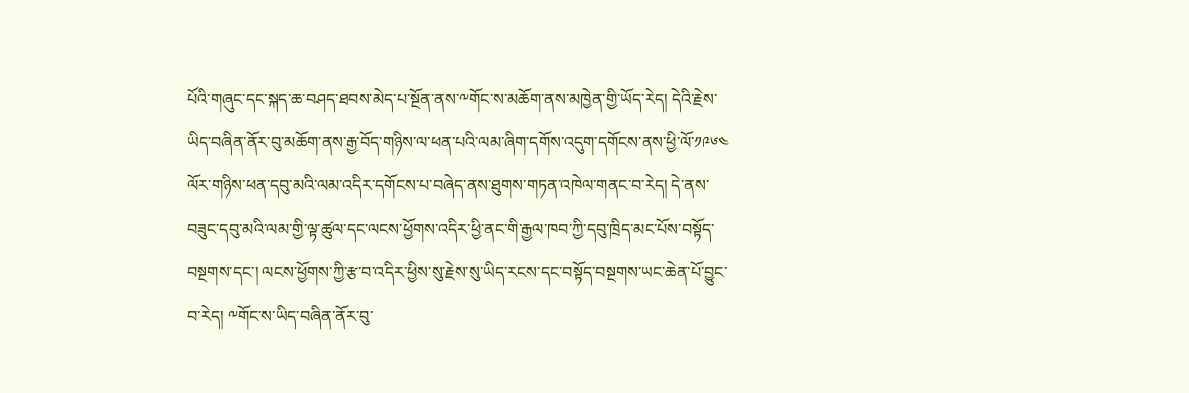པོའི་གཞུང་དང་སྐད་ཆ་བཤད་ཐབས་མེད་པ་སྔོན་ནས་༸གོང་ས་མཆོག་ནས་མཁྱེན་གྱི་ཡོད་རེད། དེའི་རྗེས་ཡིད་བཞིན་ནོར་བུ་མཆོག་ནས་རྒྱ་བོད་གཉིས་ལ་ཕན་པའི་ལམ་ཞིག་དགོས་འདུག་དགོངས་ནས་ཕྱི་ལོ་༡༩༦༤ ལོར་གཉིས་ཕན་དབུ་མའི་ལམ་འདིར་དགོངས་པ་བཞེད་ནས་ཐུགས་གཏན་འཁེལ་གནང་བ་རེད། དེ་ནས་བཟུང་དབུ་མའི་ལམ་གྱི་ལྟ་ཚུལ་དང་ལངས་ཕྱོགས་འདིར་ཕྱི་ནང་གི་རྒྱལ་ཁབ་ཀྱི་དབུ་ཁྲིད་མང་པོས་བསྟོད་བསྔགས་དང་། ལངས་ཕྱོགས་ཀྱི་རྩ་བ་འདིར་ཕྱིས་སུ་རྗེས་སུ་ཡིད་རངས་དང་བསྟོད་བསྔགས་ཡང་ཆེན་པོ་བྱུང་བ་རེད། ༸གོང་ས་ཡིད་བཞིན་ནོར་བུ་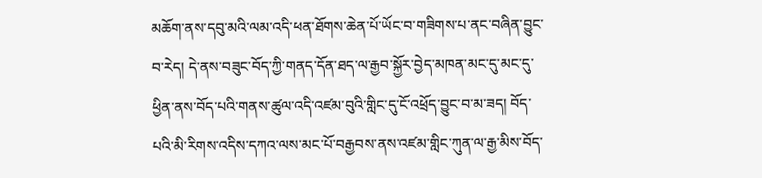མཆོག་ནས་དབུ་མའི་ལམ་འདི་ཕན་ཐོགས་ཆེན་པོ་ཡོང་བ་གཟིགས་པ་ནང་བཞིན་བྱུང་བ་རེད། དེ་ནས་བཟུང་བོད་ཀྱི་གནད་དོན་ཐད་ལ་རྒྱབ་སྐྱོར་བྱེད་མཁན་མང་དུ་མང་དུ་ཕྱིན་ནས་བོད་པའི་གནས་ཚུལ་འདི་འཛམ་བུའི་གླིང་དུ་ངོ་འཕྲོད་བྱུང་བ་མ་ཟད། བོད་པའི་མི་རིགས་འདིས་དཀའ་ལས་མང་པོ་བརྒྱབས་ནས་འཛམ་གླིང་ཀུན་ལ་རྒྱ་མིས་བོད་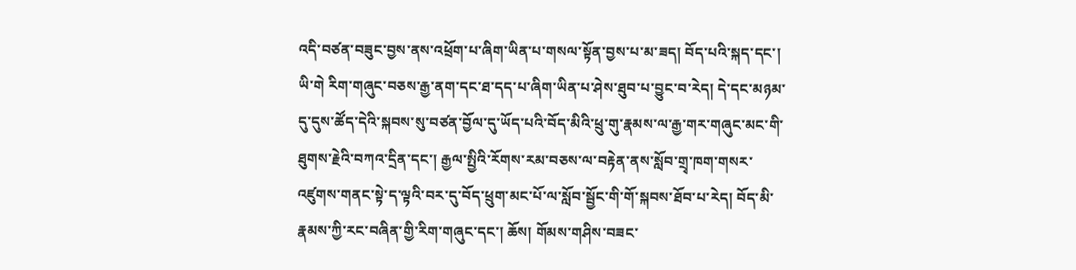འདི་བཙན་བཟུང་བྱས་ནས་འཕྲོག་པ་ཞིག་ཡིན་པ་གསལ་སྟོན་བྱས་པ་མ་ཟད། བོད་པའི་སྐད་དང་། ཡི་གེ རིག་གཞུང་བཅས་རྒྱ་ནག་དང་ཐ་དད་པ་ཞིག་ཡིན་པ་ཤེས་ཐུབ་པ་བྱུང་བ་རེད། དེ་དང་མཉམ་དུ་དུས་ཚོད་དེའི་སྐབས་སུ་བཙན་བྱོལ་དུ་ཡོད་པའི་བོད་མིའི་ཕྲུ་གུ་རྣམས་ལ་རྒྱ་གར་གཞུང་མང་གི་ཐུགས་རྗེའི་བཀའ་དྲིན་དང་། རྒྱལ་སྤྱིའི་རོགས་རམ་བཅས་ལ་བརྟེན་ནས་སློབ་གྲྭ་ཁག་གསར་འཛུགས་གནང་སྟེ་ད་ལྟའི་བར་དུ་བོད་ཕྲུག་མང་པོ་ལ་སློབ་སྦྱོང་གི་གོ་སྐབས་ཐོབ་པ་རེད། བོད་མི་རྣམས་ཀྱི་རང་བཞིན་གྱི་རིག་གཞུང་དང་། ཆོས། གོམས་གཤིས་བཟང་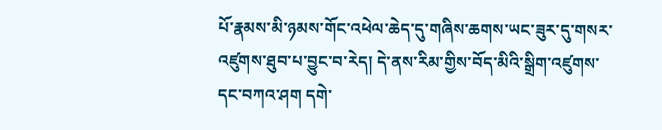པོ་རྣམས་མི་ཉམས་གོང་འཕེལ་ཆེད་དུ་གཞིས་ཆགས་ཡང་ཟུར་དུ་གསར་འཛུགས་ཐུབ་པ་བྱུང་བ་རེད། དེ་ནས་རིམ་གྱིས་བོད་མིའི་སྒྲིག་འཛུགས་དང་བཀའ་ཤག དགེ་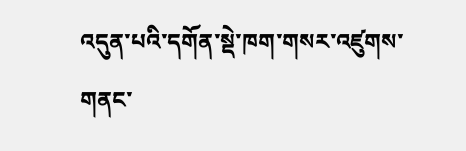འདུན་པའི་དགོན་སྡེ་ཁག་གསར་འཛུགས་གནང་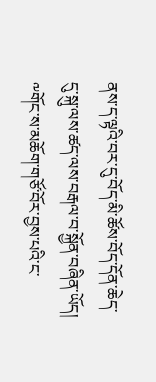ནས་ད་ལྟའི་བར་དུ་བོད་མི་ཚོས་བོད་དོན་ཆེད་དུ་སྐུ་ལས་ཚད་ལས་བརྒལ་བ་སྐྱོན་བཞིན་ཡོད། ༸གོང་ས་མཆོག་གཙོ་བོར་བྱས་པའི་ང་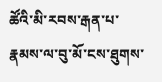ཚོའི་མི་རབས་རྒན་པ་རྣམས་ལ་བུ་མོ་ངས་ཐུགས་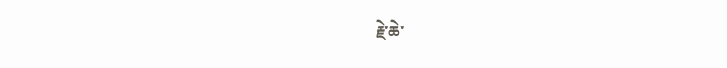རྗེ་ཆེ་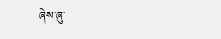ཞེས་ཞུ་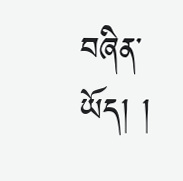བཞིན་ཡོད། །